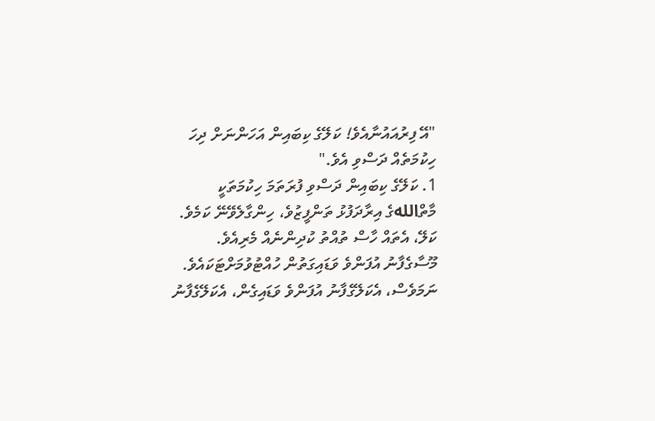"އޭ ފިރުއައުނާއެވެ! ކަލޭގެ ކިބައިން އަހަންނަށް ދިހަ ހިކުމަތެއް ދަސްވި އެވެ."
1. ކަލޭގެ ކިބައިން ދަސްވި ފުރަތަމަ ހިކުމަތަކީ މާތްاللهގެ އިރާދަފުޅު ތަންފީޒުވެ، ހިންގާލެވޭނޭ ކަމެވެ. ކަލޭ، އެތައް ހާސް ތުއްތު ކުދިންނެއް މެރިއެވެ. މޫސާގެފާނު އުފަންވެ ވަޑައިގަތުން ހުއްޓުވުމަށްޓަކައެވެ. ނަމަވެސް، އެކަލޭގެފާނު އުފަންވެ ވަޑައިގެން، އެކަލޭގެފާނު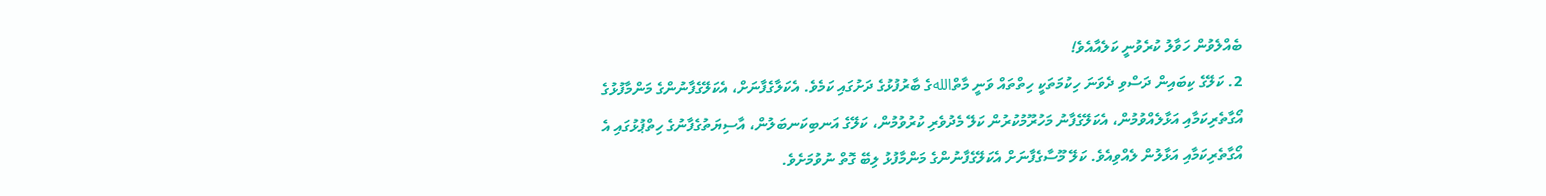ބެއްލެވުން ހަވާލު ކުރެވުނީ ކަލެއާއެވެ!
2. ކަލޭގެ ކިބައިން ދަސްވި ދެވަނަ ހިކުމަތަކީ ހިތްތައް ވަނީ މާތްاللهގެ ބާރުފުޅުގެ ދަށުގައި ކަމެވެ. އެކަލާގެފާނަށް، އެކަލޭގެފާނުންގެ މަންމާފުޅުގެ އޯގާތެރިކަމާއި އަޅާލެއްވުމުން، އެކަލޭގެފާނު މަހުރޫމުކުރުން ކަލޭ މެދުވެރި ކުރުވުމުން، ކަލޭގެ އަނބިކަނބަލުން، އާސިޔަތުގެފާނުގެ ހިތްޕުޅުގައި އެ އޯގާތެރިކަމާއި އަޅާލުން ލެއްވިއެވެ. ކަލޭ މޫސާގެފާނަށް އެކަލޭގެފާނުންގެ މަންމާފުޅު ލިބޭ ގޮތް ނުވުމަށެވެ.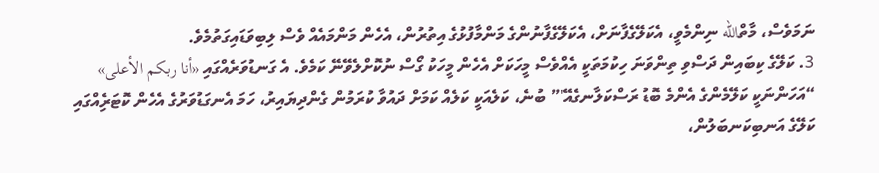ނަމަވެސް، މާތްالله ނިންމެވީ، އެކަލޭގެފާނަށް، އެކަލޭގެފާނުންގެ މަންމާފުޅުގެ އިތުރުން، އެހެން މަންމައެއް ވެސް ލިބިވަޑައިގަތުމެވެ.
3. ކަލޭގެ ކިބައިން ދަސްވި ތިންވަނަ ހިކުމަތަކީ އެއްވެސް މީހަކަށް އެހެން މީހަކު ގޯސް ނުކޮށްލެވޭނޭ ކަމެވެ. އެ ގަނޑުވަރެއްގައި «أنا ربكم الأعلى» “އަހަންނަކީ ކަލޭމެންގެ އެންމެ ބޮޑު ރަސްކަލާނގެއޭ'” ބުނެ، ކަލެއަކީ ކަލެއް ކަމަށް ދައުވާ ކުރަމުން ގެންދިޔައިރު، ހަމަ އެނގަޑުވަރުގެ އެހެން ކޮޓަރިެއްގައި ކަލޭގެ އަނބިކަނބަލުން،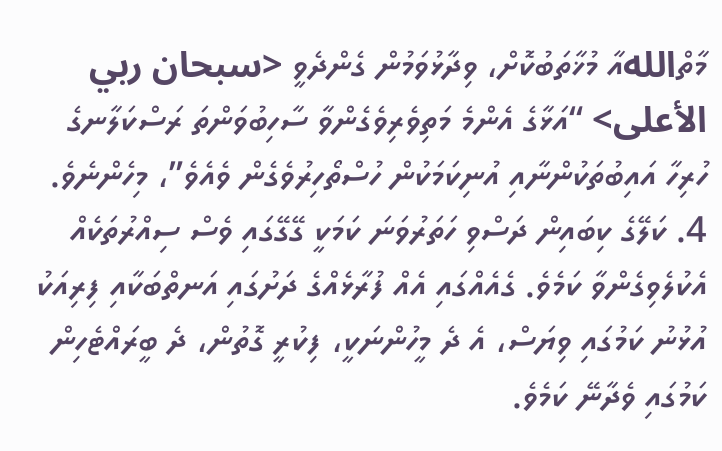މާތްاللهއާ މުޚާތަބުކޮށް، ވިދާޅުވަމުން ގެންދެވީ <سبحان ربي الأعلى> “އަޅާގެ އެންމެ މަތިވެރިވެގެންވާ ސާހިބުވަންތަ ރަސްކަލާނގެ ހުރިހާ އައިބުތަކުންނާއި އުނިކަމަކުން ހުސްތޯހިރުވެގެން ވެއެވެ”، މިހެންނެވެ.
4. ކަލޭގެ ކިބައިން ދަސްވި ހަތަރުވަނަ ކަމަކީ ގޭގޭގައި ވެސް ސިއްރުތަކެއް އެކުލެވިގެންވާ ކަމެވެ. ގެއެއްގައި އެއް ފުރާޅެއްގެ ދަށުގައި އަނތްބަކާއި ފިރިއަކު އުޅުނު ކަމުގައި ވިޔަސް، އެ ދެ މީހުންނަކީ، ފިކުރީ ގޮތުން، ދެ ބީރައްޓެހިން ކަމުގައި ވެދާނޭ ކަމެވެ.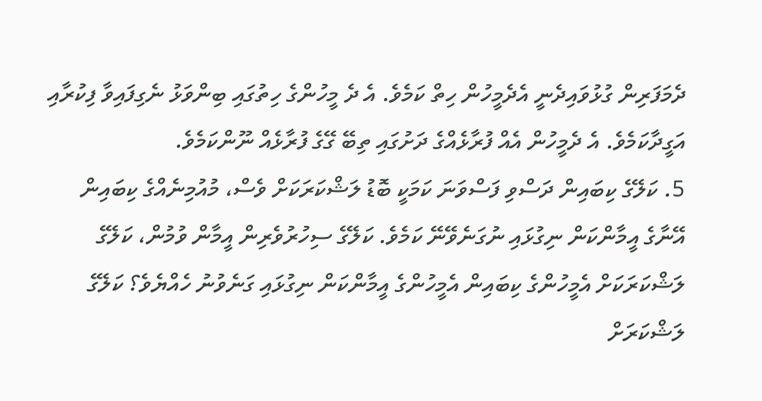ދެމަފަރިން ގުޅުވައިދެނީ އެދެމީހުން ހިތް ކަމެވެ. އެ ދެ މީހުންގެ ހިތުގައި ބިންވަޅު ނެގިފައިވާ ފިކުރާއި އަގީދާކަމެވެ. އެ ދެމީހުން އެއް ފުރާޅެއްގެ ދަށުގައި ތިބޭ ގޭގެ ފުރާޅެއް ނޫންކަމެވެ.
5. ކަލޭގެ ކިބައިން ދަސްވި ފަސްވަނަ ކަމަކީ ބޮޑު ލަޝްކަރަކަށް ވެސް، މުއުމިނެއްގެ ކިބައިން އޭނާގެ އީމާންކަން ނިގުޅައި ނުގަނެވޭނޭ ކަމެވެ. ކަލޭގެ ސިހުރުވެރިން އީމާން ވުމުން، ކަލޭގެ ލަޝްކަރަކަށް އެމީހުންގެ ކިބައިން އެމީހުންގެ އީމާންކަން ނިގުޅައި ގަނެވުނު ހެއްޔެވެ؟ ކަލޭގެ ލަޝްކަރަށް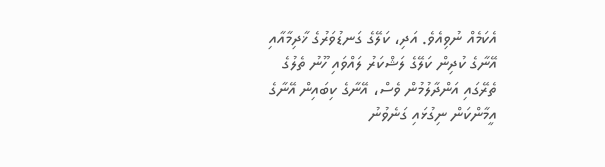އެކަމެއް ނުވިއެވެ. އަދި، ކަލޭގެ ގަނޑުވަރުގެ ޚާދިމާއާއި އޭނާގެ ކުދިން ކަލޭގެ ލަޝްކަރު ލައްވައި ހޫނު ތެލުގެ ތެރޭގައި އަންދާލުމުން ވެސް، އޭނާގެ ކިބައިން އޭނާގެ އީމާންކަން ނިގުޅައި ގަނެވުނު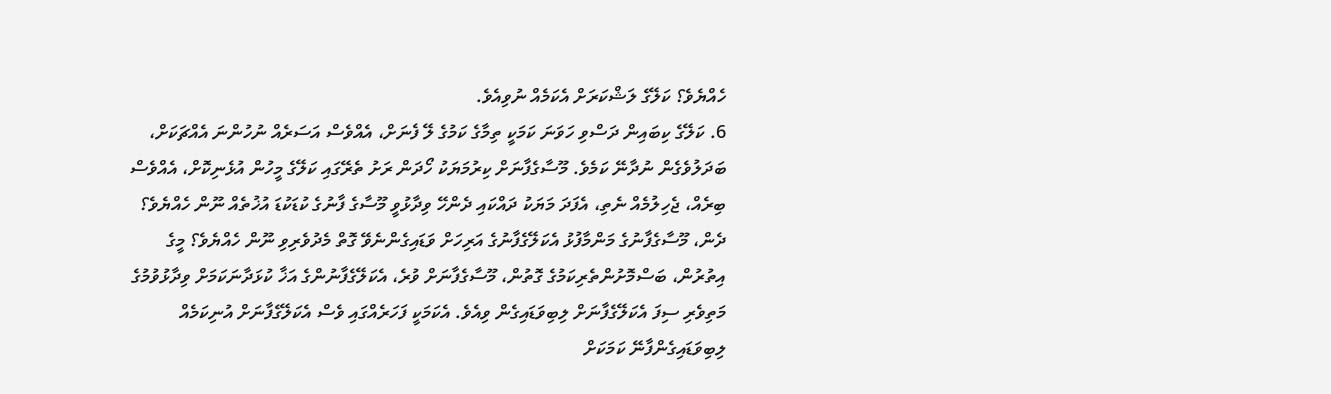ހެއްޔެވެ؟ ކަލޭގެ ލަޝްކަރަށް އެކަމެއް ނުވިއެވެ.
6. ކަލޭގެ ކިބައިން ދަސްވި ހަވަނަ ކަމަކީ ތިމާގެ ކަމުގެ ލޭ ފެނަށް، އެއްވެސް އަސަރެއް ނުހުންނަ އެއްޗަކަށް، ބަދަލުވެގެން ނުދާނޭ ކަމެވެ. މޫސާގެފާނަށް ކިރުމަޔަކު ހޯދަން ރަށު ތެރޭގައި ކަލޭގެ މީހުން އުޅެނިކޮށް، އެއްވެސް ބިރެއް، ޖެހިލުމެއް ނެތި، އެފަދަ މަޔަކު ދައްކައި ދެންހޭ ވިދާޅުވީ މޫސާގެ ފާނުގެ ކުޑަކުޑަ އުޚުތެއް ނޫން ހެއްޔެވެ؟ ދެން، މޫސާގެފާނުގެ މަންމާފުޅު އެކަލޭގެފާނުގެ އަރިހަށް ވަޑައިގެންނެވޭ ގޮތް މެދުވެރިވި ނޫން ހެއްޔެވެ؟ މީގެ އިތުރުން، ބަސްމޮށުންތެރިކަމުގެ ގޮތުން، މޫސާގެފާނަށް ވުރެ، އެކަލޭގެފާނުންގެ އަޚާ ކުޅަދާނަކަމަށް ވިދާޅުވުމުގެ މަތިވެރި ސިފަ އެކަލޭގެފާނަށް ލިބިވަޑައިގެން ވިއެވެ. އެކަމަކީ ފަހަރެއްގައި ވެސް އެކަލޭގެފާނަށް އުނިކަމެއް ލިބިވަޑައިގެންފާނޭ ކަމަކަށް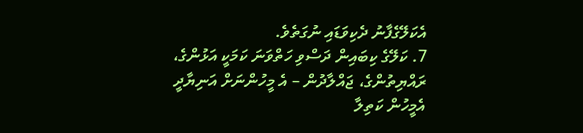އެކަލޭގެފާނު ދެކިވަޑައި ނުގަތެވެ.
7. ކަލޭގެ ކިބައިން ދަސްވި ހަތްވަނަ ކަމަކީ އަޅުންގެ، ރައްޔިތުންގެ، ޖައްލާދުން – އެ މީހުންނަށް އަނިޔާދީ އެމީހުން ކަތިލާ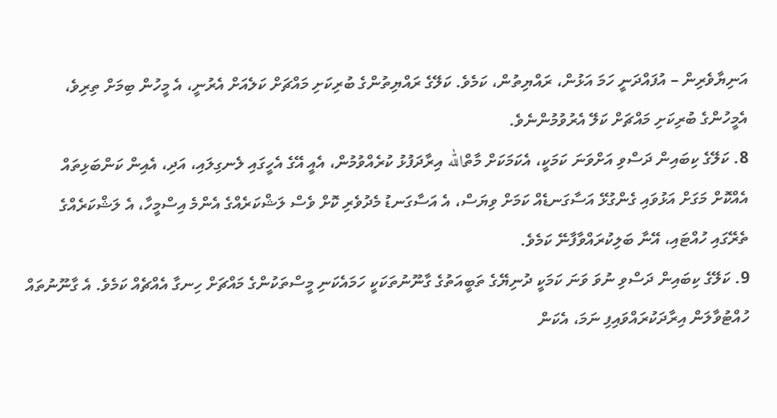އަނިޔާވެރިން – އުފައްދަނީ ހަމަ އަޅުން، ރައްޔިތުން، ކަމެވެ. ކަލޭގެ ރައްޔިތުންގެ ބުރިކަށި މައްޗަށް ކަލެއަށް އެރުނީ، އެ މީހުން ބިމަށް ތިރިވެ، އެމީހުންގެ ބުރިކަށި މައްޗަށް ކަލޭ އެރުވުމުންނެވެ.
8. ކަލޭގެ ކިބައިން ދަސްވި އަށްވަނަ ކަމަކީ، އެކަމަކަށް މާތްالله އިރާދަފުޅު ކުރެއްވުމުން، އެއީ އޭގެ އެހީގައި ލެނގިލައި، އަދި، އެއިން ކަންބަޅިތައް އެއްކޮށް މަގަށް އަޅުވައި ގެންގުޅޭ އަސާގަނޑެއް ކަމަށް ވިޔަސް، އެ އަސާގަނޑު މެދުވެރި ކޮށް ވެސް ލަޝްކަރެއްގެ އެންމެ އިސްމީހާ، އެ ލަޝްކަރެއްގެ ތެރޭގައި ހުއްޓައި، އޭނާ ބަލިކުރައްވާފާނޭ ކަމެވެ.
9. ކަލޭގެ ކިބައިން ދަސްވި ނުވަ ވަނަ ކަމަކީ ދުނިޔޭގެ ތަބީއަތުގެ ގާނޫނުތަކަކީ ހަމައެކަނި މީސްތަކުންގެ މައްޗަށް ހިނގާ އެއްޗެއް ކަމެވެ. އެ ގާނޫނުތައް ހުއްޓުވާލަން އިރާދަކުރައްވައިފި ނަމަ، އެކަން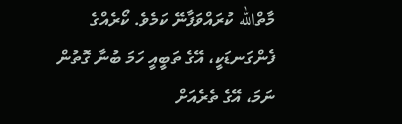މާތްالله ކުރައްވަފާނޭ ކަމެވެ. ކޯރެއްގެ ފެންގަނޑަކީ، އޭގެ ތަބީއީ ހަމަ ބުނާ ގޮތުން ނަމަ، އޭގެ ތެރެއަށް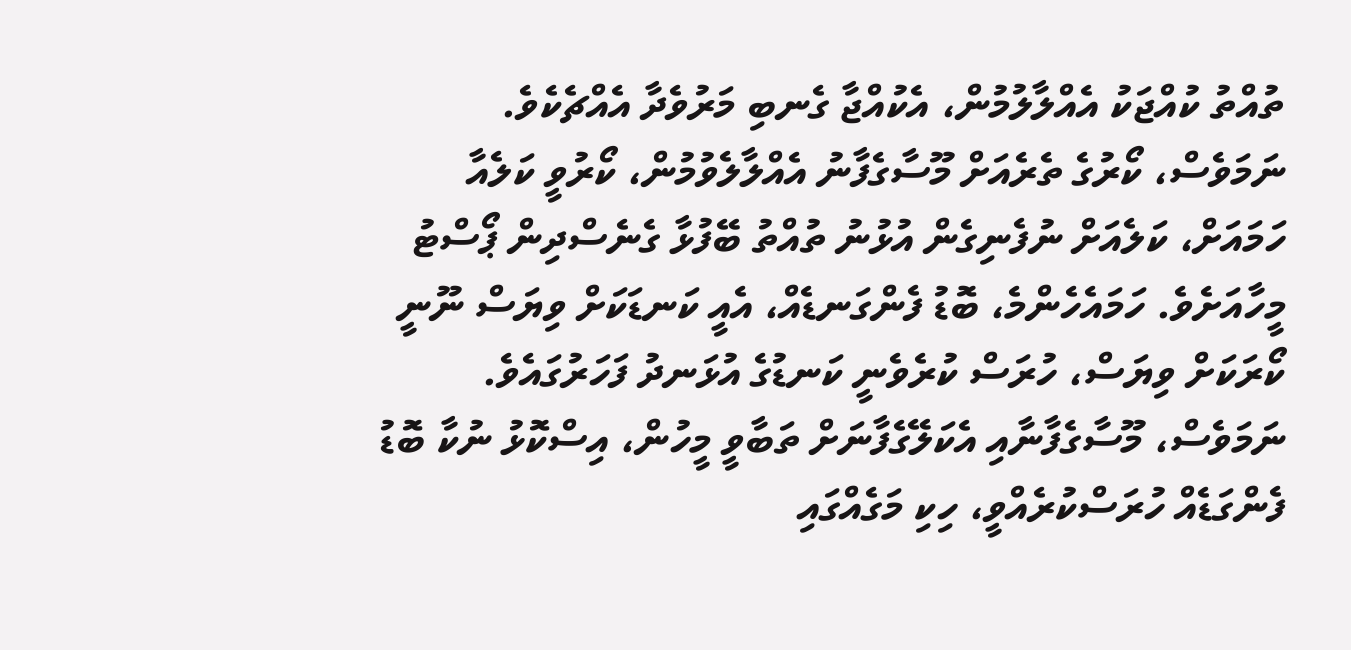ތުއްތު ކުއްޖަކު އެއްލާލުމުން، އެކުއްޖާ ގެނބި މަރުވެދާ އެއްޗެކެވެ. ނަމަވެސް، ކޯރުގެ ތެރެއަށް މޫސާގެފާނު އެއްލާލެވުމުން، ކޯރުވީ ކަލެއާ ހަމައަށް، ކަލެއަށް ނުފެނިގެން އުޅުނު ތުއްތު ބޭފުޅާ ގެނެސްދިން ޕޯސްޓު މީހާއަށެވެ. ހަމައެހެންމެ، ބޮޑު ފެންގަނޑެއް، އެއީ ކަނޑަކަށް ވިޔަސް ނޫނީ ކޯރަކަށް ވިޔަސް، ހުރަސް ކުރެވެނީ ކަނޑުގެ އުޅަނދު ފަހަރުގައެވެ. ނަމަވެސް، މޫސާގެފާނާއި އެކަލޭގެފާނަށް ތަބާވީ މީހުން، އިސްކޮޅު ނުކާ ބޮޑު ފެންގަޑެއް ހުރަސްކުރެއްވީ، ހިކި މަގެއްގައި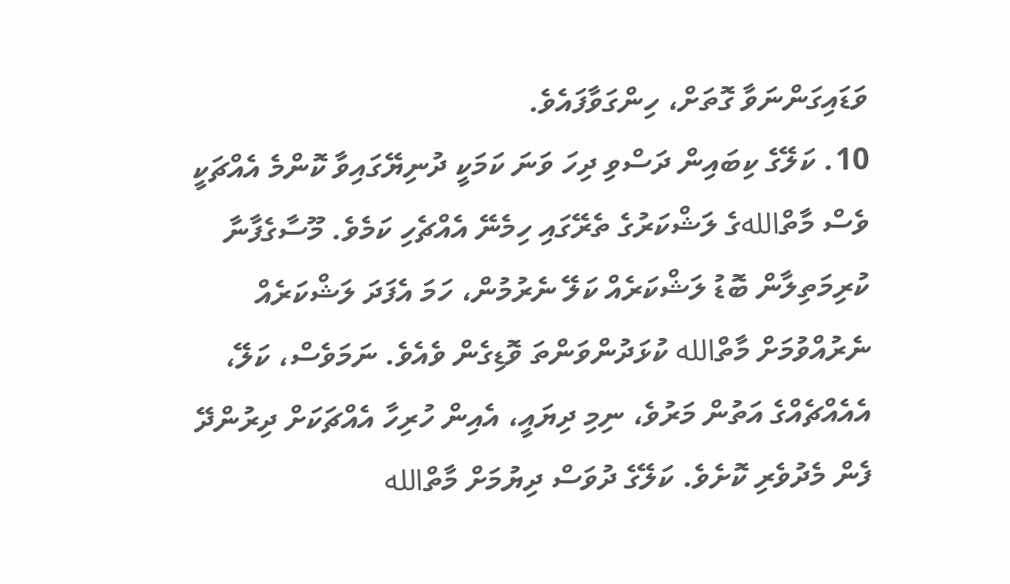ވަޑައިގަންނަވާ ގޮތަށް، ހިންގަވާފައެވެ.
10. ކަލޭގެ ކިބައިން ދަސްވި ދިހަ ވަނަ ކަމަކީ ދުނިޔޭގައިވާ ކޮންމެ އެއްޗަކީ ވެސް މާތްاللهގެ ލަޝްކަރުގެ ތެރޭގައި ހިމެނޭ އެއްޗެހި ކަމެވެ. މޫސާގެފާނާ ކުރިމަތިލާން ބޮޑު ލަޝްކަރެއް ކަލޭ ނެރުމުން، ހަމަ އެފަދަ ލަޝްކަރެއް ނެރުއްވުމަށް މާތްالله ކުޅަދުންވަންތަ ވޮޑިގެން ވެއެވެ. ނަމަވެސް، ކަލޭ، އެއެއްޗެއްގެ އަތުން މަރުވެ، ނިމި ދިޔައީ، އެއިން ހުރިހާ އެއްޗަކަށް ދިރުންދޭ ފެން މެދުވެރި ކޮށެވެ. ކަލޭގެ ދުވަސް ދިޔުމަށް މާތްالله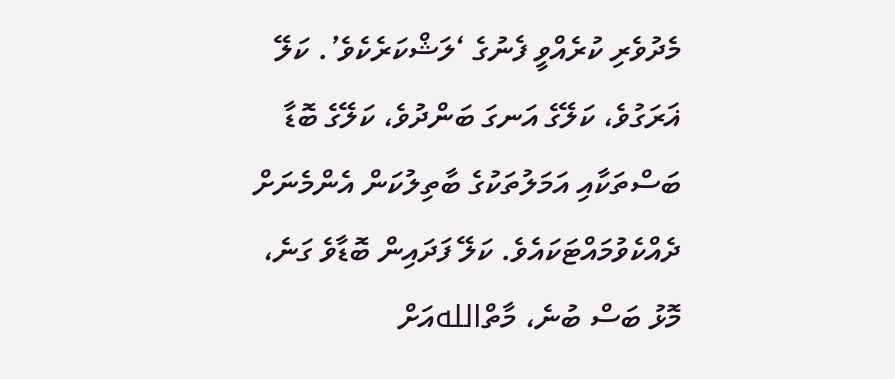މެދުވެރި ކުރެއްވީ ފެނުގެ ‘ލަޝްކަރެކެވެ’. ކަލޭ ޣަރަގުވެ، ކަލޭގެ އަނގަ ބަންދުވެ، ކަލޭގެ ބޮޑާ ބަސްތަކާއި އަމަލުތަކުގެ ބާތިލުކަން އެންމެނަށް ދެއްކެވުމައްޓަކައެވެ. ކަލޭ ފަދައިން ބޮޑާވެ ގަނެ، މޮޅު ބަސް ބުނެ، މާތްاللهއަށް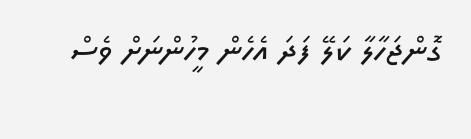ގޮންޖަހާލާ ކަލޭ ފަދަ އެހެން މީހުންނަށް ވެސް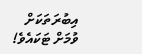އިބުރަތަކަށް ވުމަށް ޓަކައެވެ!